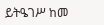ይትዔገሥ ከመ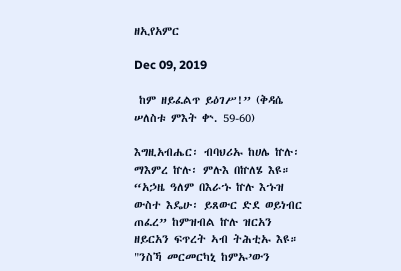ዘኢየአምር

Dec 09, 2019

 ከም ዘይፈልጥ ይዕገሥ!” (ቅዳሴ ሠለስቱ ምእት ቍ. 59-60)

እግዚአብሔር፡ ብባህሪኡ ከሀሌ ኵሉ፡ ማእምረ ኵሉ፡ ምሉእ በኵለሄ እዩ። “አኃዜ ዓለም በእራኁ ኵሉ እኁዝ ውስተ እዴሁ፡ ይጸውር ድደ ወይነብር ጠፈረ” ከምዝብል ኵሉ ዝርአን ዘይርአን ፍጥረት ኣብ ትሕቲኡ እዩ። "ንስኻ መርመርካኒ ከምኡ’ውን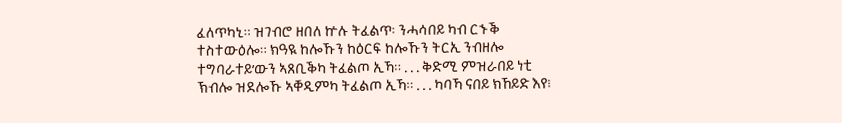ፈለጥካኒ። ዝገብሮ ዘበለ ኵሉ ትፈልጥ፡ ንሓሳበይ ካብ ርኁቕ ተስተውዕሎ። ክዓዪ ከሎኹን ከዕርፍ ከሎኹን ትርኢ ንብዘሎ ተግባራተይ’ውን ኣጸቢቕካ ትፈልጦ ኢኻ። . . . ቅድሚ ምዝራበይ ነቲ ኽብሎ ዝደሎኹ ኣቐዲምካ ትፈልጦ ኢኻ። . . . ካባኻ ናበይ ክኸይድ እየ፧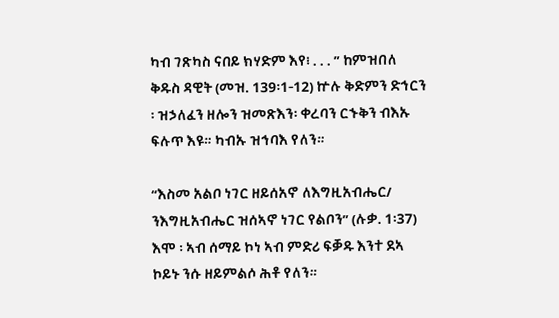ካብ ገጽካስ ናበይ ክሃድም እየ፧ . . . ” ከምዝበለ ቅዱስ ዳዊት (መዝ. 139፡1-12) ኵሉ ቅድምን ድኅርን ፡ ዝኃለፈን ዘሎን ዝመጽእን፡ ቀረባን ርኁቅን ብእኡ ፍሉጥ እዩ። ካብኡ ዝኅባእ የለን።

“እስመ አልቦ ነገር ዘይሰአኖ ለእግዚአብሔር/ ንእግዚአብሔር ዝሰኣኖ ነገር የልቦን” (ሉቃ. 1፡37) እሞ ፡ ኣብ ሰማይ ኮነ ኣብ ምድሪ ፍቓዱ እንተ ደኣ ኮይኑ ንሱ ዘይምልሶ ሕቶ የለን።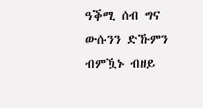ዓቕሚ ሰብ ግና ውሱንን ድኹምን ብምዃኑ ብዘይ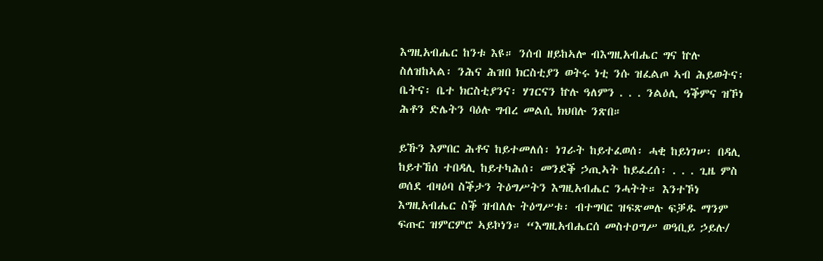እግዚአብሔር ከንቱ እዩ። ንሰብ ዘይከኣሎ ብእግዚአብሔር ግና ኵሉ ስለዝከኣል፡ ንሕና ሕዝበ ክርስቲያን ወትሩ ነቲ ንሱ ዝፈልጦ ኣብ ሕይወትና፡ ቤትና፡ ቤተ ክርስቲያንና፡ ሃገርናን ኵሉ ዓለምን . . . ንልዕሊ ዓቕምና ዝኾነ ሕቶን ድሌትን ባዕሉ ግብረ መልሲ ክህበሉ ንጽበ።

ይኹን እምበር ሕቶና ከይተመለሰ፡ ነገራት ከይተፈወሰ፡ ሓቂ ከይነገሠ፡ በዳሊ ከይተኸሰ ተበዳሊ ከይተካሕሰ፡ መንደቕ ኃጢኣት ከይፈረሰ፡ . . . ጊዜ ምስ ወሰደ ብዛዕባ ስቕታን ትዕግሥትን እግዚአብሔር ንሓትት። እንተኾነ እግዚአብሔር ስቕ ዝብለሉ ትዕግሥቱ፡ ብተግባር ዝፍጽመሉ ፍቓዱ ማንም ፍጡር ዝምርምሮ ኣይኮነን። “እግዚአብሔርሰ መስተዐግሥ ወዓቢይ ኃይሉ/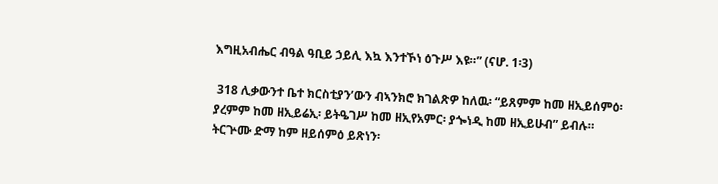እግዚአብሔር ብዓል ዓቢይ ኃይሊ እኳ እንተኾነ ዕጉሥ እዩ።” (ናሆ. 1፡3)

 318 ሊቃውንተ ቤተ ክርስቲያን’ውን ብኣንክሮ ክገልጽዎ ከለዉ፡ “ይጸምም ከመ ዘኢይሰምዕ፡ ያረምም ከመ ዘኢይሬኢ፡ ይትዔገሥ ከመ ዘኢየአምር፡ ያጐነዲ ከመ ዘኢይሁብ” ይብሉ። ትርጕሙ ድማ ከም ዘይሰምዕ ይጽነን፡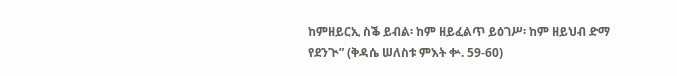ከምዘይርኢ ስቕ ይብል፡ ከም ዘይፈልጥ ይዕገሥ፡ ከም ዘይህብ ድማ የደንጒ” (ቅዳሴ ሠለስቱ ምእት ቍ. 59-60)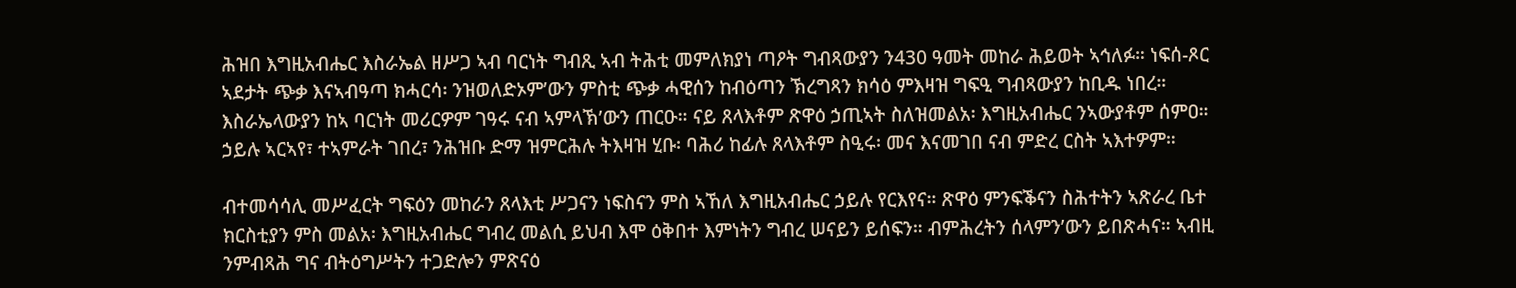ሕዝበ እግዚአብሔር እስራኤል ዘሥጋ ኣብ ባርነት ግብጺ ኣብ ትሕቲ መምለክያነ ጣዖት ግብጻውያን ን430 ዓመት መከራ ሕይወት ኣኅለፉ። ነፍሰ-ጾር ኣደታት ጭቃ እናኣብዓጣ ክሓርሳ፡ ንዝወለድኦም’ውን ምስቲ ጭቃ ሓዊሰን ከብዕጣን ኽረግጻን ክሳዕ ምእዛዝ ግፍዒ ግብጻውያን ከቢዱ ነበረ። እስራኤላውያን ከኣ ባርነት መሪርዎም ገዓሩ ናብ ኣምላኽ’ውን ጠርዑ። ናይ ጸላእቶም ጽዋዕ ኃጢኣት ስለዝመልአ፡ እግዚአብሔር ንኣውያቶም ሰምዐ። ኃይሉ ኣርኣየ፣ ተኣምራት ገበረ፣ ንሕዝቡ ድማ ዝምርሕሉ ትእዛዝ ሂቡ፡ ባሕሪ ከፊሉ ጸላእቶም ስዒሩ፡ መና እናመገበ ናብ ምድረ ርስት ኣእተዎም።

ብተመሳሳሊ መሥፈርት ግፍዕን መከራን ጸላእቲ ሥጋናን ነፍስናን ምስ ኣኸለ እግዚአብሔር ኃይሉ የርእየና። ጽዋዕ ምንፍቕናን ስሕተትን ኣጽራረ ቤተ ክርስቲያን ምስ መልአ፡ እግዚአብሔር ግብረ መልሲ ይህብ እሞ ዕቅበተ እምነትን ግብረ ሠናይን ይሰፍን። ብምሕረትን ሰላምን’ውን ይበጽሓና። ኣብዚ ንምብጻሕ ግና ብትዕግሥትን ተጋድሎን ምጽናዕ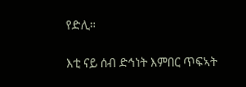የድሊ።

እቲ ናይ ሰብ ድኅነት እምበር ጥፍኣት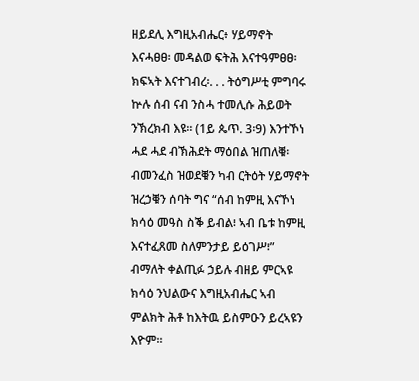ዘይደሊ እግዚአብሔር፥ ሃይማኖት እናሓፀፀ፡ መዳልወ ፍትሕ እናተዓምፀፀ፡ ክፍኣት እናተገብረ፡. . . ትዕግሥቲ ምግባሩ ኵሉ ሰብ ናብ ንስሓ ተመሊሱ ሕይወት ንኽረክብ እዩ። (1ይ ጴጥ. 3፡9) እንተኾነ ሓደ ሓደ ብኽሕደት ማዕበል ዝጠለቑ፡ ብመንፈስ ዝወደቑን ካብ ርትዕት ሃይማኖት ዝረኃቑን ሰባት ግና “ሰብ ከምዚ እናኾነ ክሳዕ መዓስ ስቕ ይብል፧ ኣብ ቤቱ ከምዚ እናተፈጸመ ስለምንታይ ይዕገሥ፧” ብማለት ቀልጢፉ ኃይሉ ብዘይ ምርኣዩ ክሳዕ ንህልውና እግዚአብሔር ኣብ ምልክት ሕቶ ከእትዉ ይስምዑን ይረኣዩን እዮም።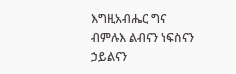እግዚአብሔር ግና ብምሉእ ልብናን ነፍስናን ኃይልናን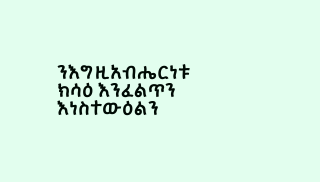ንእግዚአብሔርነቱ ክሳዕ እንፈልጥን እነስተውዕልን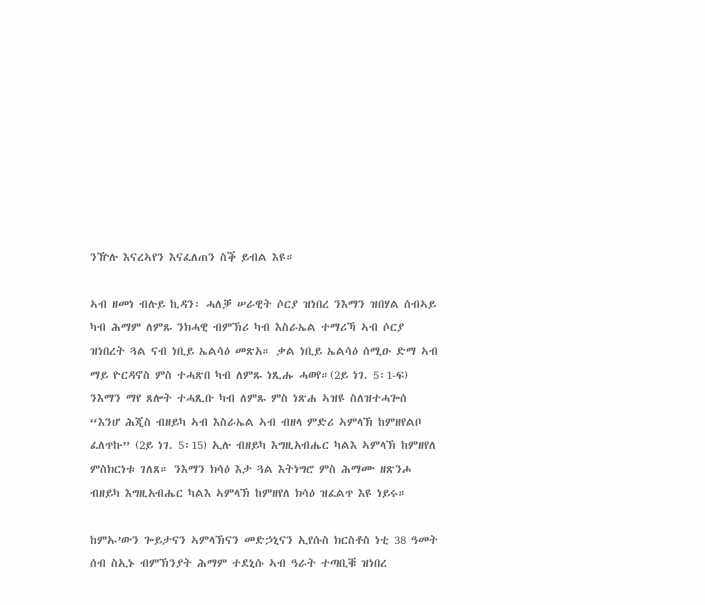ንዅሉ እናረኣየን እናፈለጠን ስቕ ይብል እዩ።

ኣብ ዘመነ ብሉይ ኪዳን፡ ሓለቓ ሠራዊት ሶርያ ዝነበረ ንእማን ዝበሃል ሰብኣይ ካብ ሕማም ለምጹ ንክሓዊ ብምኽሪ ካብ እስራኤል ተማሪኻ ኣብ ሶርያ ዝነበረት ጓል ናብ ነቢይ ኤልሳዕ መጽአ። ቃል ነቢይ ኤልሳዕ ሰሚዑ ድማ ኣብ ማይ ዮርዳኖስ ምስ ተሓጽበ ካብ ለምጹ ነጺሑ ሓወየ።(2ይ ነገ. 5፡1-ፍ) ንእማን ማየ ጸሎት ተሓጺቡ ካብ ለምጹ ምስ ነጽሐ ኣዝዩ ስለዝተሓጐሰ “እንሆ ሕጂስ ብዘይካ ኣብ እስራኤል ኣብ ብዘላ ምድሪ ኣምላኽ ከምዘየልቦ ፈለጥኩ” (2ይ ነገ. 5፡15) ኢሉ ብዘይካ እግዚአብሔር ካልእ ኣምላኽ ከምዘየለ ምስክርነቱ ገለጸ። ንእማን ክሳዕ እታ ጓል እትነግሮ ምስ ሕማሙ ዘጽንሖ ብዘይካ እግዚአብሔር ካልእ ኣምላኽ ከምዘየለ ክሳዕ ዝፈልጥ እዩ ነይሩ።

ከምኡ’ውን ጐይታናን ኣምላኽናን መድኃኒናን ኢየሱስ ክርስቶስ ነቲ 38 ዓመት ሰብ ስኢኑ ብምኽንያት ሕማም ተደኒሱ ኣብ ዓራት ተጣቢቑ ዝነበረ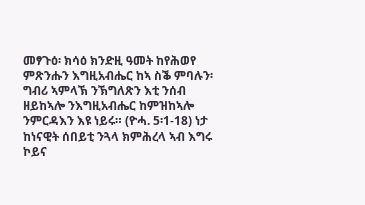መፃጉዕ፡ ክሳዕ ክንድዚ ዓመት ከየሕወየ ምጽንሑን እግዚአብሔር ከኣ ስቕ ምባሉን፡ ግብሪ ኣምላኽ ንኽግለጽን እቲ ንሰብ ዘይከኣሎ ንእግዚአብሔር ከምዝከኣሎ ንምርዳእን እዩ ነይሩ። (ዮሓ. 5፡1-18) ነታ ከነናዊት ሰበይቲ ንጓላ ክምሕረላ ኣብ እግሩ ኮይና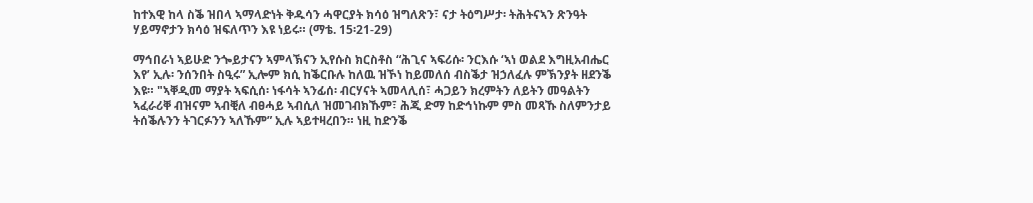ከተእዊ ከላ ስቕ ዝበላ ኣማላድነት ቅዱሳን ሓዋርያት ክሳዕ ዝግለጽን፣ ናታ ትዕግሥታ፡ ትሕትናኣን ጽንዓት ሃይማኖታን ክሳዕ ዝፍለጥን እዩ ነይሩ። (ማቴ. 15፡21-29)

ማኅበራነ ኣይሁድ ንጐይታናን ኣምላኽናን ኢየሱስ ክርስቶስ “ሕጊና ኣፍሪሱ፡ ንርእሱ ‘ኣነ ወልደ እግዚአብሔር እየ’ ኢሉ፡ ንሰንበት ስዒሩ” ኢሎም ክሲ ከቕርቡሉ ከለዉ ዝኾነ ከይመለሰ ብስቕታ ዝኃለፈሉ ምኽንያት ዘደንቕ እዩ። "ኣቐዲመ ማያት ኣፍሲሰ፡ ነፋሳት ኣንፊሰ፡ ብርሃናት ኣመላሊሰ፣ ሓጋይን ክረምትን ለይትን መዓልትን ኣፈራሪቐ ብዝናም ኣብቒለ ብፀሓይ ኣብሲለ ዝመገብክኹም፣ ሕጂ ድማ ከድኅነኩም ምስ መጻኹ ስለምንታይ ትሰቕሉንን ትገርፉንን ኣለኹም” ኢሉ ኣይተዛረበን። ነዚ ከድንቕ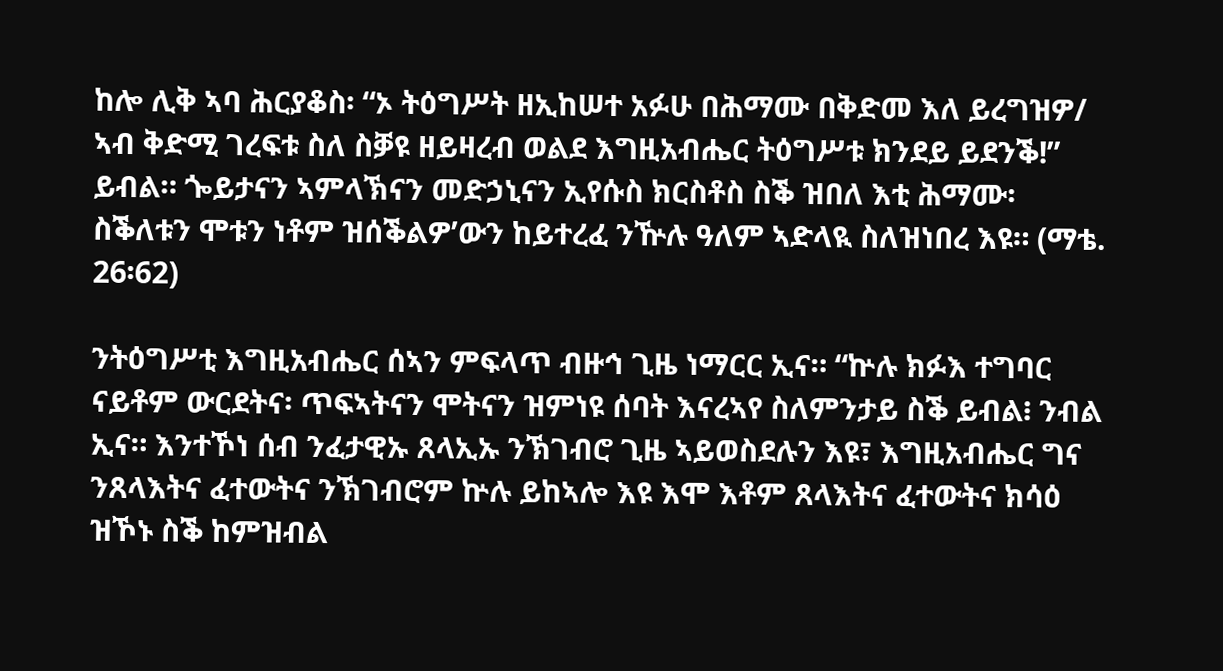ከሎ ሊቅ ኣባ ሕርያቆስ፡ “ኦ ትዕግሥት ዘኢከሠተ አፉሁ በሕማሙ በቅድመ እለ ይረግዝዎ/ ኣብ ቅድሚ ገረፍቱ ስለ ስቓዩ ዘይዛረብ ወልደ እግዚአብሔር ትዕግሥቱ ክንደይ ይደንቕ!” ይብል። ጐይታናን ኣምላኽናን መድኃኒናን ኢየሱስ ክርስቶስ ስቕ ዝበለ እቲ ሕማሙ፡ ስቕለቱን ሞቱን ነቶም ዝሰቕልዎ’ውን ከይተረፈ ንዅሉ ዓለም ኣድላዪ ስለዝነበረ እዩ። (ማቴ. 26፡62)

ንትዕግሥቲ እግዚአብሔር ሰኣን ምፍላጥ ብዙኅ ጊዜ ነማርር ኢና። “ኵሉ ክፉእ ተግባር ናይቶም ውርደትና፡ ጥፍኣትናን ሞትናን ዝምነዩ ሰባት እናረኣየ ስለምንታይ ስቕ ይብል፧ ንብል ኢና። እንተኾነ ሰብ ንፈታዊኡ ጸላኢኡ ንኽገብሮ ጊዜ ኣይወስደሉን እዩ፣ እግዚአብሔር ግና ንጸላእትና ፈተውትና ንኽገብሮም ኵሉ ይከኣሎ እዩ እሞ እቶም ጸላእትና ፈተውትና ክሳዕ ዝኾኑ ስቕ ከምዝብል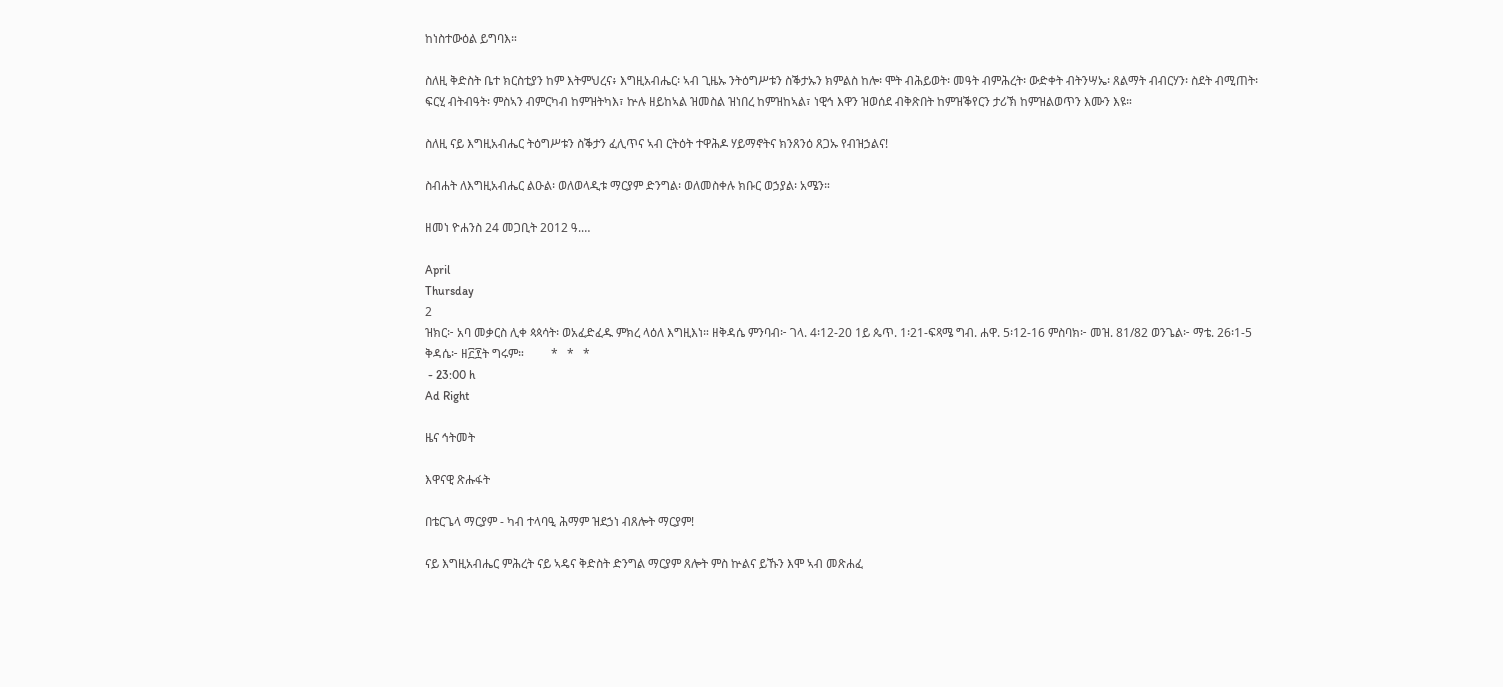ከነስተውዕል ይግባእ።

ስለዚ ቅድስት ቤተ ክርስቲያን ከም እትምህረና፥ እግዚአብሔር፡ ኣብ ጊዜኡ ንትዕግሥቱን ስቕታኡን ክምልስ ከሎ፡ ሞት ብሕይወት፡ መዓት ብምሕረት፡ ውድቀት ብትንሣኤ፡ ጸልማት ብብርሃን፡ ስደት ብሚጠት፡ ፍርሂ ብትብዓት፡ ምስኣን ብምርካብ ከምዝትካእ፣ ኵሉ ዘይከኣል ዝመስል ዝነበረ ከምዝከኣል፣ ነዊኅ እዋን ዝወሰደ ብቅጽበት ከምዝቕየርን ታሪኽ ከምዝልወጥን እሙን እዩ።

ስለዚ ናይ እግዚአብሔር ትዕግሥቱን ስቕታን ፈሊጥና ኣብ ርትዕት ተዋሕዶ ሃይማኖትና ክንጸንዕ ጸጋኡ የብዝኃልና!

ስብሐት ለእግዚአብሔር ልዑል፡ ወለወላዲቱ ማርያም ድንግል፡ ወለመስቀሉ ክቡር ወኃያል፡ አሜን።

ዘመነ ዮሐንስ 24 መጋቢት 2012 ዓ.…

April
Thursday
2
ዝክር፦ አባ መቃርስ ሊቀ ጳጳሳት፡ ወአፈድፈዱ ምክረ ላዕለ እግዚእነ። ዘቅዳሴ ምንባብ፦ ገላ. 4፡12-20 1ይ ጴጥ. 1፡21-ፍጻሜ ግብ. ሐዋ. 5፡12-16 ምስባክ፦ መዝ. 81/82 ወንጌል፦ ማቴ. 26፡1-5 ቅዳሴ፦ ዘ፫፻ት ግሩም።         *   *   *
 - 23:00 h
Ad Right

ዜና ኅትመት

እዋናዊ ጽሑፋት

በቴርጌላ ማርያም - ካብ ተላባዒ ሕማም ዝደኃነ ብጸሎት ማርያም!

ናይ እግዚአብሔር ምሕረት ናይ ኣዴና ቅድስት ድንግል ማርያም ጸሎት ምስ ኵልና ይኹን እሞ ኣብ መጽሐፈ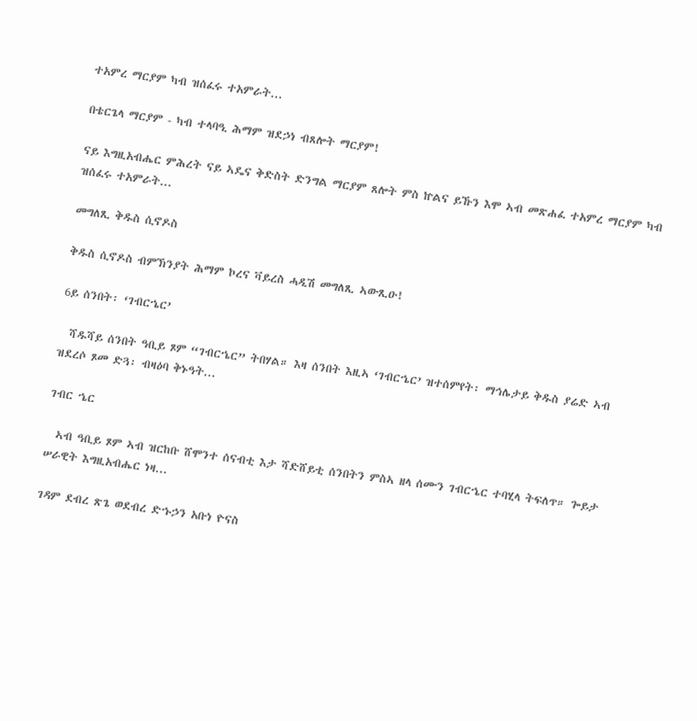ተአምረ ማርያም ካብ ዝሰፈሩ ተአምራት...

በቴርጌላ ማርያም - ካብ ተላባዒ ሕማም ዝደኃነ ብጸሎት ማርያም!

ናይ እግዚአብሔር ምሕረት ናይ ኣዴና ቅድስት ድንግል ማርያም ጸሎት ምስ ኵልና ይኹን እሞ ኣብ መጽሐፈ ተአምረ ማርያም ካብ ዝሰፈሩ ተአምራት...

መግለጺ ቅዱስ ሲኖዶስ

ቅዱስ ሲኖዶስ ብምኽንያት ሕማም ኮረና ቫይረስ ሓዲሽ መግለጺ ኣውጺዑ!

6ይ ሰንበት፡ ‘ገብርኄር’

  ሻዱሻይ ሰንበት ዓቢይ ጾም “ገብርኄር” ትበሃል። እዛ ሰንበት እዚኣ ‘ገብርኄር’ ዝተሰምየት፡ ማኅሌታይ ቅዱስ ያሬድ ኣብ ዝደረሶ ጾመ ድጓ፡ ብዛዕባ ቅኑዓት...

ገብር ኄር

  ኣብ ዓቢይ ጾም ኣብ ዝርከቡ ሸሞንተ ሰናብቲ እታ ሻድሸይቲ ሰንበትን ምስኣ ዘላ ሰሙን ገብርኄር ተባሂላ ትፍለጥ። ጐይታ ሠራዊት እግዚአብሔር ነዛ...

ገዳም ደብረ ጽጌ ወደብረ ድኁኃን አቡነ ዮናስ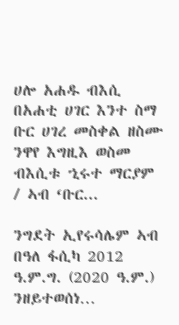ሀሎ አሐዱ ብእሲ በአሐቲ ሀገር እንተ ስማ ቡር ሀገረ መስቀል ዘስሙ ንዋየ እግዚእ ወስመ ብእሲቱ ኂሩተ ማርያም / ኣብ ‘ቡር...

ንግደት ኢየሩሳሌም ኣብ በዓለ ፋሲካ 2012 ዓ.ም.ግ. (2020 ዓ.ም.) ንዘይተወሰነ…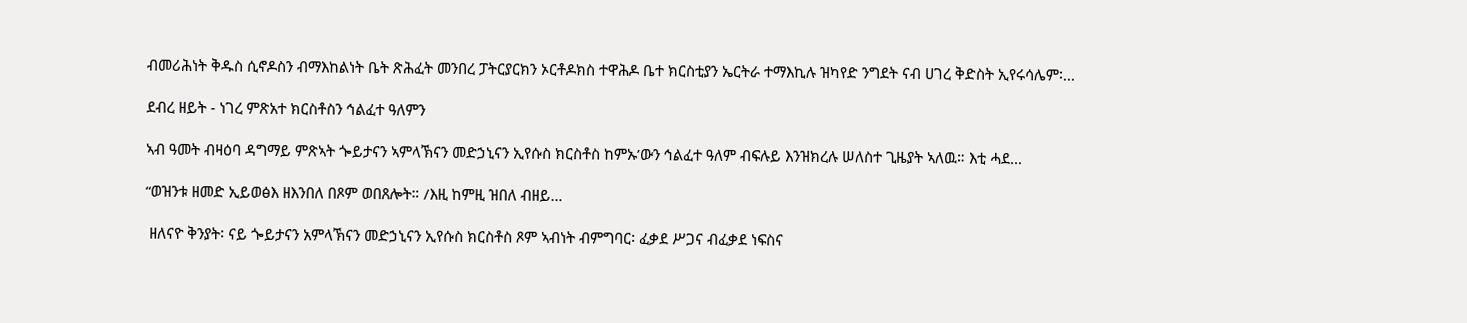ብመሪሕነት ቅዱስ ሲኖዶስን ብማእከልነት ቤት ጽሕፈት መንበረ ፓትርያርክን ኦርቶዶክስ ተዋሕዶ ቤተ ክርስቲያን ኤርትራ ተማእኪሉ ዝካየድ ንግደት ናብ ሀገረ ቅድስት ኢየሩሳሌም፡...

ደብረ ዘይት - ነገረ ምጽአተ ክርስቶስን ኅልፈተ ዓለምን

ኣብ ዓመት ብዛዕባ ዳግማይ ምጽኣት ጐይታናን ኣምላኽናን መድኃኒናን ኢየሱስ ክርስቶስ ከምኡ’ውን ኅልፈተ ዓለም ብፍሉይ እንዝክረሉ ሠለስተ ጊዜያት ኣለዉ። እቲ ሓደ...

“ወዝንቱ ዘመድ ኢይወፅእ ዘእንበለ በጾም ወበጸሎት። /እዚ ከምዚ ዝበለ ብዘይ…

 ዘለናዮ ቅንያት፡ ናይ ጐይታናን አምላኽናን መድኃኒናን ኢየሱስ ክርስቶስ ጾም ኣብነት ብምግባር፡ ፈቃደ ሥጋና ብፈቃደ ነፍስና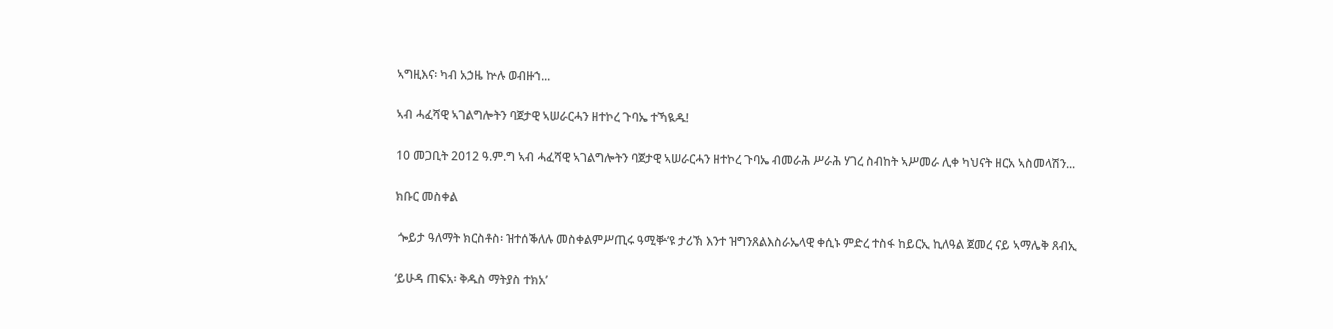ኣግዚእና፡ ካብ አኃዜ ኵሉ ወብዙኀ...

ኣብ ሓፈሻዊ ኣገልግሎትን ባጀታዊ ኣሠራርሓን ዘተኮረ ጉባኤ ተኻዪዱ!

10 መጋቢት 2012 ዓ.ም.ግ ኣብ ሓፈሻዊ ኣገልግሎትን ባጀታዊ ኣሠራርሓን ዘተኮረ ጉባኤ ብመራሕ ሥራሕ ሃገረ ስብከት ኣሥመራ ሊቀ ካህናት ዘርአ ኣስመላሽን...

ክቡር መስቀል

 ጐይታ ዓለማት ክርስቶስ፡ ዝተሰቕለሉ መስቀልምሥጢሩ ዓሚቝ’ዩ ታሪኽ እንተ ዝግንጸልእስራኤላዊ ቀሲኑ ምድረ ተስፋ ከይርኢ ኪለዓል ጀመረ ናይ ኣማሌቅ ጸብኢ

‘ይሁዳ ጠፍአ፡ ቅዱስ ማትያስ ተክአ’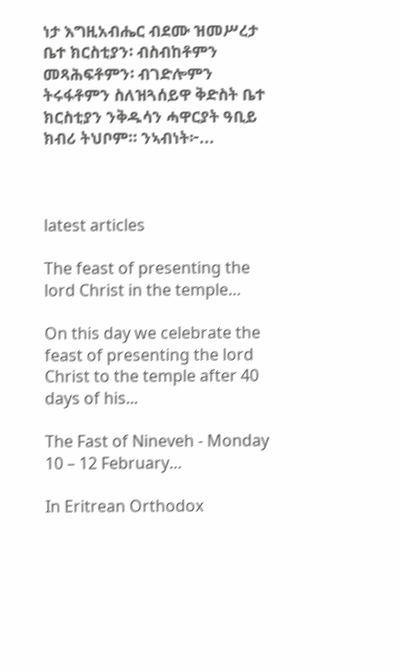ነታ እግዚአብሔር ብደሙ ዝመሥረታ ቤተ ክርስቲያን፡ ብስብከቶምን መጻሕፍቶምን፡ ብገድሎምን ትሩፋቶምን ስለዝጓሰይዋ ቅድስት ቤተ ክርስቲያን ንቅዱሳን ሓዋርያት ዓቢይ ክብሪ ትህቦም። ንኣብነት፦...



latest articles

The feast of presenting the lord Christ in the temple…

On this day we celebrate the feast of presenting the lord Christ to the temple after 40 days of his...

The Fast of Nineveh - Monday 10 – 12 February…

In Eritrean Orthodox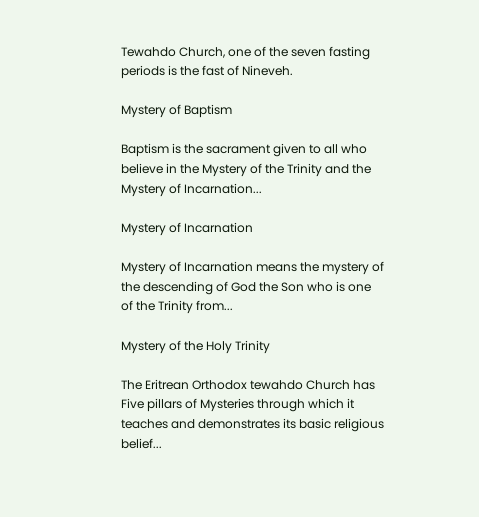Tewahdo Church, one of the seven fasting periods is the fast of Nineveh.

Mystery of Baptism

Baptism is the sacrament given to all who believe in the Mystery of the Trinity and the Mystery of Incarnation...

Mystery of Incarnation

Mystery of Incarnation means the mystery of the descending of God the Son who is one of the Trinity from...

Mystery of the Holy Trinity

The Eritrean Orthodox tewahdo Church has Five pillars of Mysteries through which it teaches and demonstrates its basic religious belief...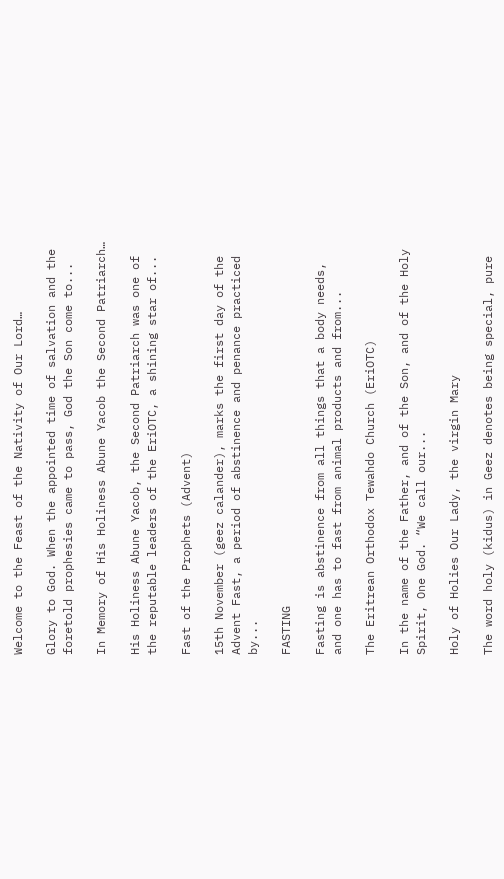Welcome to the Feast of the Nativity of Our Lord…

Glory to God. When the appointed time of salvation and the foretold prophesies came to pass, God the Son come to...

In Memory of His Holiness Abune Yacob the Second Patriarch…

His Holiness Abune Yacob, the Second Patriarch was one of the reputable leaders of the EriOTC, a shining star of...

Fast of the Prophets (Advent)

15th November (geez calander), marks the first day of the Advent Fast, a period of abstinence and penance practiced by...

FASTING

Fasting is abstinence from all things that a body needs, and one has to fast from animal products and from...

The Eritrean Orthodox Tewahdo Church (EriOTC)

In the name of the Father, and of the Son, and of the Holy Spirit, One God. “We call our...

Holy of Holies Our Lady, the virgin Mary

The word holy (kidus) in Geez denotes being special, pure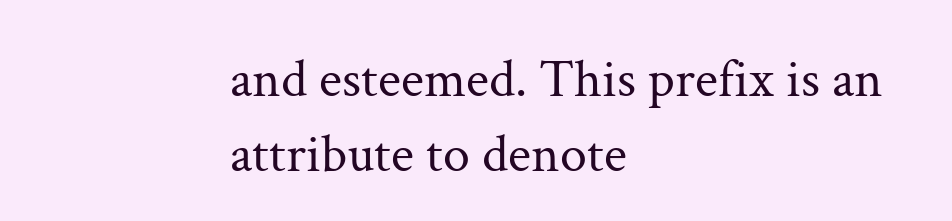and esteemed. This prefix is an attribute to denote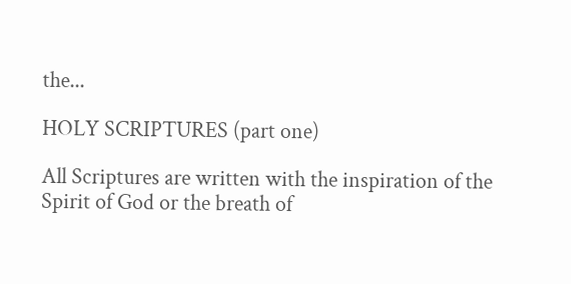the...

HOLY SCRIPTURES (part one)

All Scriptures are written with the inspiration of the Spirit of God or the breath of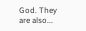God. They are also...